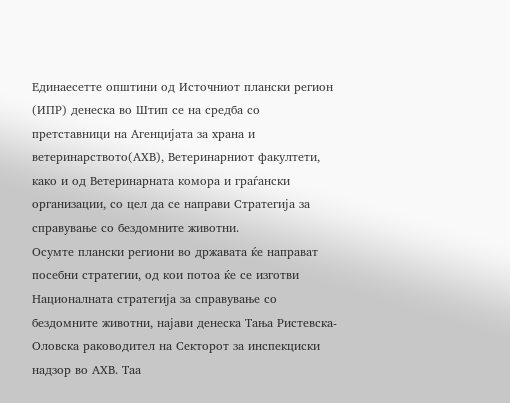Единаесетте општини од Источниот плански регион (ИПР) денеска во Штип се на средба со претставници на Агенцијата за храна и ветеринарството(АХВ), Ветеринарниот факултети, како и од Ветеринарната комора и граѓански организации, со цел да се направи Стратегија за справување со бездомните животни.
Осумте плански региони во државата ќе направат посебни стратегии, од кои потоа ќе се изготви Националната стратегија за справување со бездомните животни, најави денеска Тања Ристевска-Оловска раководител на Секторот за инспекциски надзор во АХВ. Таа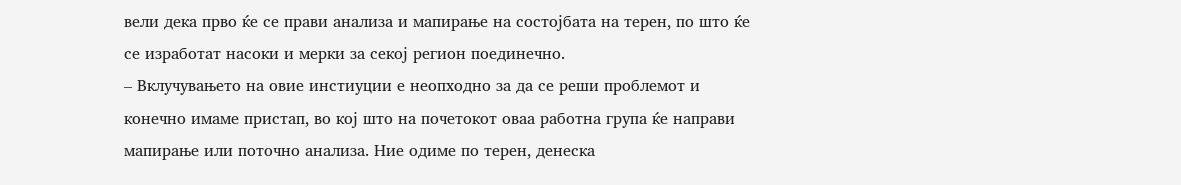вели дека прво ќе се прави анализа и мапирање на состојбата на терен, по што ќе се изработат насоки и мерки за секој регион поединечно.
– Вклучувањето на овие инстиуции е неопходно за да се реши проблемот и конечно имаме пристап, во кој што на почетокот оваа работна група ќе направи мапирање или поточно анализа. Ние одиме по терен, денеска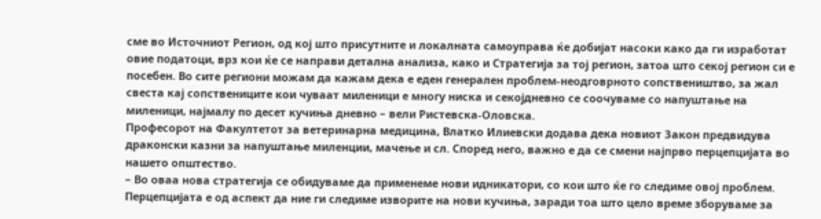сме во Источниот Регион, од кој што присутните и локалната самоуправа ќе добијат насоки како да ги изработат овие податоци, врз кои ќе се направи детална анализа, како и Стратегија за тој регион, затоа што секој регион си е посебен. Во сите региони можам да кажам дека е еден генерален проблем-неодговрното сопствеништво, за жал свеста кај сопствениците кои чуваат миленици е многу ниска и секојдневно се соочуваме со напуштање на миленици, најмалу по десет кучиња дневно – вели Ристевска-Оловска.
Професорот на Факултетот за ветеринарна медицина, Влатко Илиевски додава дека новиот Закон предвидува драконски казни за напуштање миленции, мачење и сл. Според него, важно е да се смени најпрво перцепцијата во нашето општество.
– Во оваа нова стратегија се обидуваме да применеме нови идникатори, со кои што ќе го следиме овој проблем. Перцепцијата е од аспект да ние ги следиме изворите на нови кучиња, заради тоа што цело време зборуваме за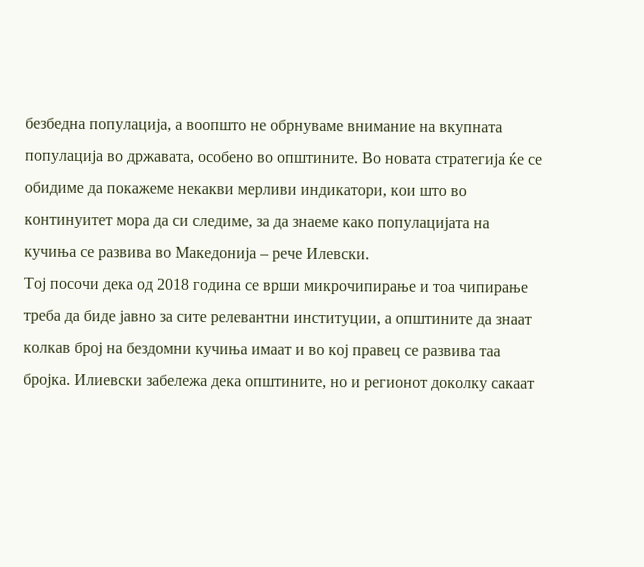безбедна популација, а воопшто не обрнуваме внимание на вкупната популација во државата, особено во општините. Во новата стратегија ќе се обидиме да покажеме некакви мерливи индикатори, кои што во континуитет мора да си следиме, за да знаеме како популацијата на кучиња се развива во Македонија – рече Илевски.
Тој посочи дека од 2018 година се врши микрочипирање и тоа чипирање треба да биде јавно за сите релевантни институции, а општините да знаат колкав број на бездомни кучиња имаат и во кој правец се развива таа бројка. Илиевски забележа дека општините, но и регионот доколку сакаат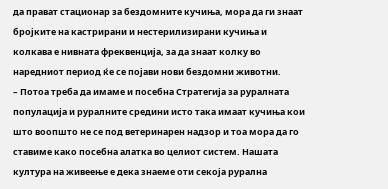да прават стационар за бездомните кучиња, мора да ги знаат бројките на кастрирани и нестерилизирани кучиња и колкава е нивната фреквенција, за да знаат колку во наредниот период ќе се појави нови бездомни животни.
– Потоа треба да имаме и посебна Стратегија за руралната популација и руралните средини исто така имаат кучиња кои што воопшто не се под ветеринарен надзор и тоа мора да го ставиме како посебна алатка во целиот систем. Нашата култура на живеење е дека знаеме оти секоја рурална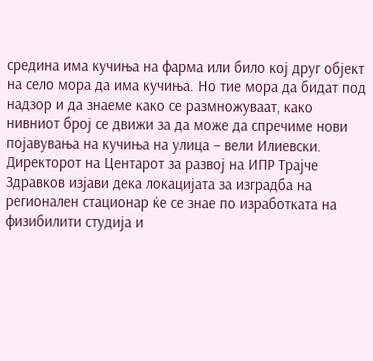средина има кучиња на фарма или било кој друг објект на село мора да има кучиња. Но тие мора да бидат под надзор и да знаеме како се размножуваат, како нивниот број се движи за да може да спречиме нови појавувања на кучиња на улица – вели Илиевски.
Директорот на Центарот за развој на ИПР Трајче Здравков изјави дека локацијата за изградба на регионален стационар ќе се знае по изработката на физибилити студија и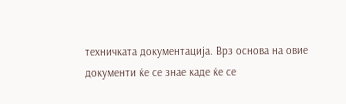техничката документација. Врз основа на овие документи ќе се знае каде ќе се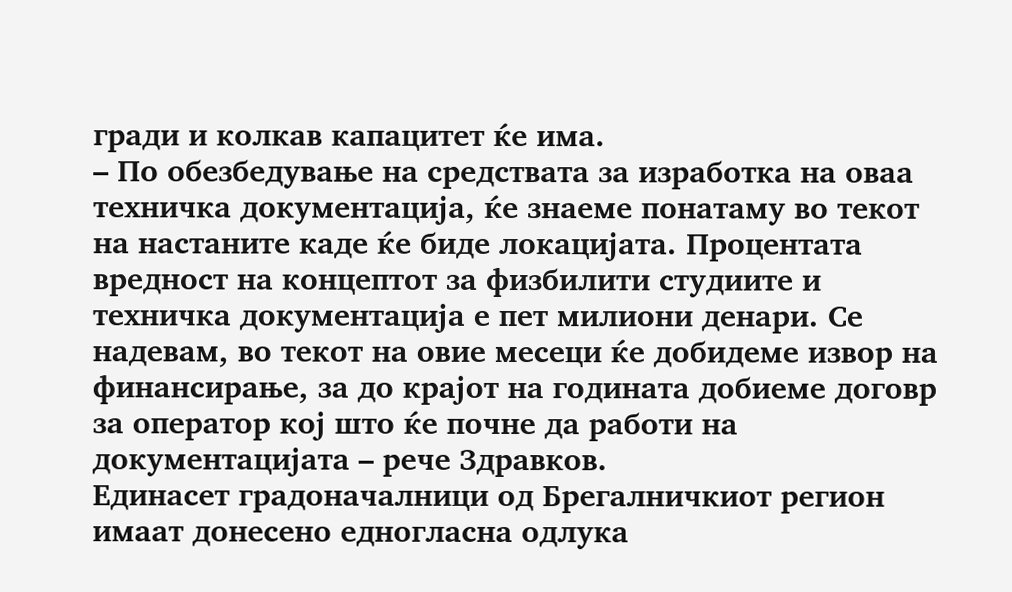гради и колкав капацитет ќе има.
– По обезбедување на средствата за изработка на оваа техничка документација, ќе знаеме понатаму во текот на настаните каде ќе биде локацијата. Процентата вредност на концептот за физбилити студиите и техничка документација е пет милиони денари. Се надевам, во текот на овие месеци ќе добидеме извор на финансирање, за до крајот на годината добиеме договр за оператор кој што ќе почне да работи на документацијата – рече Здравков.
Единасет градоначалници од Брегалничкиот регион имаат донесено едногласна одлука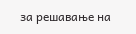за решавање на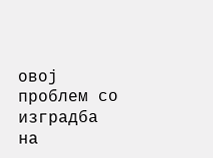овој проблем со изградба на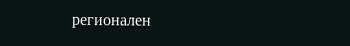регионален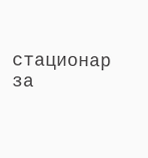стационар за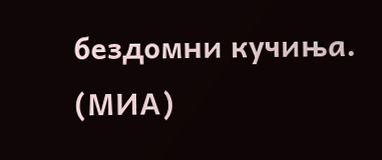бездомни кучиња. (МИА)